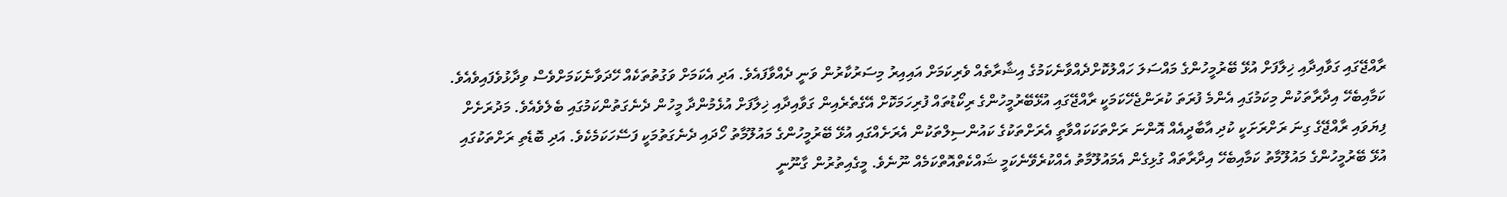ރާއްޖޭގައި ގަވާއިދާއި ޚިލާފަށް އުޅޭ ބޭރުމީހުންގެ މައްސަލަ ހައްލުކޮށްދެއްވާނެކަމުގެ އިޝާރާތެއް ވެރިކަމަށް އައިއިރު މިސަރުކާރުން ވަނީ ދެއްވާފައެވެ. އަދި އެކަމަށް ވަގުތުތަކެއް ހޭދަވާނެކަމަށްވެސް ވިދާޅުވެފައިވެއެވެ. ކަމާއިބެހޭ އިދާރާތަކުން މިކަމުގައި އެންމެ ފުރަތަ ކުރަންޖެހޭކަމަކީ ރާއްޖޭގައި އުޅޭބޭރުމީހުންގެ ރިކޯޑުތައް ފުރިހަމަކޮށް އޭގެތެރެއިން ގަވާއިދާއި ޚިލާފަށް އުޅެމުންދާ މީހުން ދެނެގަތުންކަމުގައި ބެލެވެއެވެ. މަދުރަށެށް ފިޔަވައި ރާއްޖޭގެ ގިނަ ރަށްރަށަކީ ކުދި އާބާދީއެއް އޮންނަ ރަށްތަކަކައްވާތީ އެރަށްތަކުގެ ކައުންސިލްތަކުން އެރަށެއްގައި އުޅޭ ބޭރުމީހުންގެ މައުލޫމާތު ހޯދައި ދެނެގަތުމަކީ ފަސޭހަކަމެކެވެ. އަދި ބޮޑެތި ރަށްތަކުގައި އުޅޭ ބޭރުމީހުންގެ މައުލޫމާތު ކަމާއިބެހޭ އިދާރާތައް ގުޅިގެން އެމައުލޫމާތު އެއްކުރެވޭނެކަމީ ޝައްކެތްއޮތްކަމެއް ނޫނެވެ. މީގެއިތުރުން ގާނޫނީ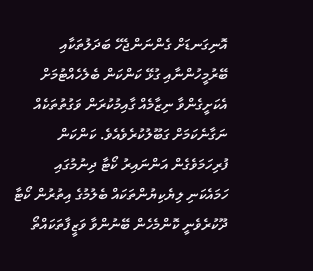އޮނިގަނޑަށް ގެންނަންޖެހޭ ބަދަލުތަކާއި ބޭރުމީހުންނާއި ގުޅޭ ކަންކަން ބެލެހެއްޓުމަށް އެކަށީގެންވާ ނިޒާމެއް ގާއިމުކުރަން ވަގުތުތަކެއް ނަގާނެކަމަށް ގަބޫލުކުރެވެއެވެ. ކަންކަން ފުރިހަމަވެގެން އަންނައިރު ކޯޓާ ދިނުމުގައި ހަމައެކަނި ލިޔެކިޔުންތަކައް ބެލުމުގެ އިތުރުން ކޯޓާ ދޫކުރެވެނީ ކޮންމެހެން ބޭނުންވާ ވަޒީފާތަކައްތޯ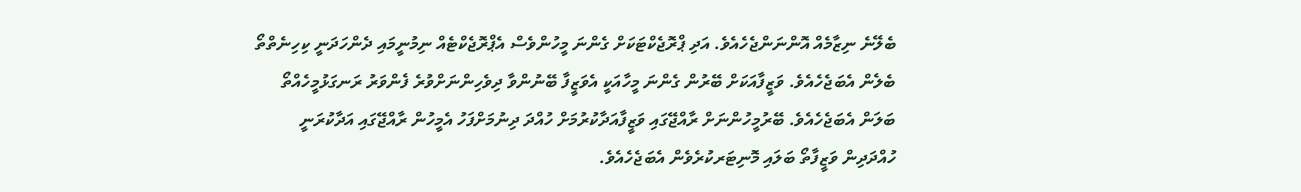ބެލޭނެ ނިޒާމެއް އޮންނަންޖެހެއެވެ. އަދި ޕްރޮޖެކްޓަކަށް ގެންނަ މީހުންވެސް އެޕްރޮޖެކްޓެއް ނިމުނީމައި ދެންހަދަނީ ކިހިނެތްތޯ ބެލެން އެބަޖެހެއެވެ. ވަޒީފާއަކަށް ބޭރުން ގެންނަ މީހާއަކީ އެވަޒީފާ ބޭނުންވާ ދިވެހިންނަށްވުރެ ފެންވަރު ރަނގަޅުމީހެއްތޯ ބަލަން އެބަޖެހެއެވެ. ބޭރުމީހުންނަށް ރާއްޖޭގައި ވަޒީފާއަދާކުރުމަށް ހުއްދަ ދިނުމަށްފަހު އެމީހުން ރާއްޖޭގައި އަދާކުރަނީ ހުއްދަދިން ވަޒީފާތޯ ބަލައި މޮނިޓަރކުރެވެން އެބަޖެހެއެވެ.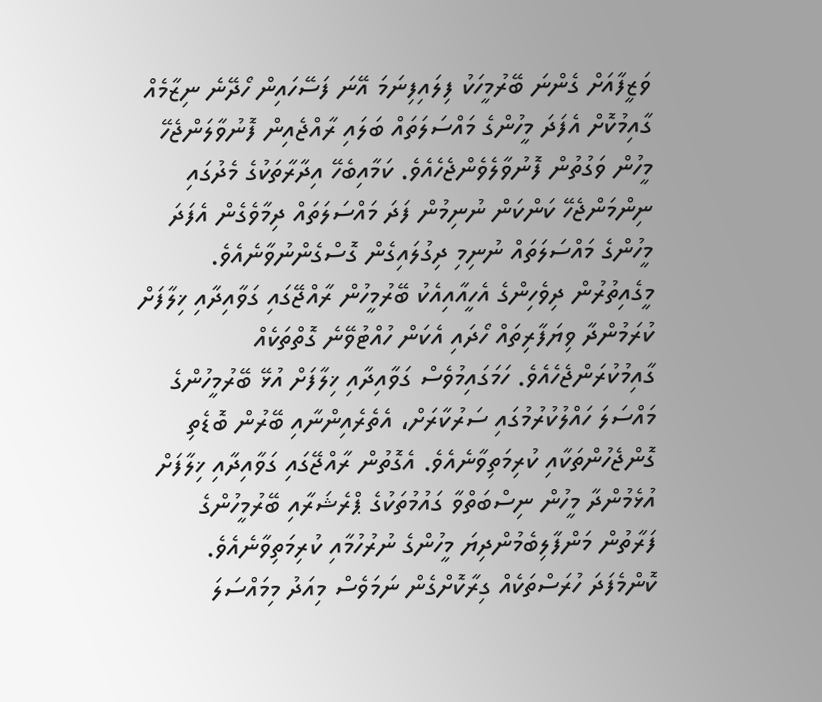ވަޒީފާއަށް ގެންނަ ބޭރުމީހަކު ފިލައިފިނަމަ އޭނަ ފަސޭހައިން ހޯދޭނެ ނިޒާމެއް ގާއިމުކޮށް އެފަދަ މީހުންގެ މައްސަލަތައް ބަލައި ރާއްޖެއިން ފޮނުވާލަންޖެހޭ މީހުން ވަގުތުން ފޮނުވާލެވެންޖެހެއެވެ. ކަމާއިބެހޭ އިދާރާތަކުގެ މެދުގައި ނިންމަންޖެހޭ ކަންކަން ނުނިމުން ފަދަ މައްސަލަތައް ދިމާވެގެން އެފަދަ މީހުންގެ މައްސަލަތައް ނުނިމި ދިގުލައިގެން ގޮސްގެންނުވާނެއެވެ. މީގެއިތުރުން ދިވެހިންގެ އެހީއާއިއެކު ބޭރުމީހުން ރާއްޖޭގައި ގަވާއިދާއި ޚިލާފަށް ކުރަމުންދާ ވިޔަފާރިތައް ހޯދައި އެކަން ހުއްޓުވޭނެ ގޮތްތަކެއް ގާއިމުކުރަންޖެހެއެވެ. ހަމަގައިމުވެސް ގަވާއިދާއި ޚިލާފަށް އުޅޭ ބޭރުމީހުންގެ މައްސަލަ ހައްލުކުރުމުގައި ސަރުކާރަށް، އެތެރެއިންނާއި ބޭރުން ބޮޑެތި ގޮންޖެހުންތަކާއި ކުރިމަތިވާނެއެވެ. އެގޮތުން ރާއްޖޭގައި ގަވާއިދާއި ޚިލާފަށް އުޅެމުންދާ މީހުން ނިސްބަތްވާ ގައުމުތަކުގެ ޕްރެޝަރާއި ބޭރުމީހުންގެ ފަރާތުން މަންފާލިބެމުންދިޔަ މީހުންގެ ނުރުހުމާއި ކުރިމަތިވާނެއެވެ. ކޮންމެފަދަ ހުރަސްތަކެއް ގިރާކޮށްގެން ނަމަވެސް މިއަދު މިމައްސަލަ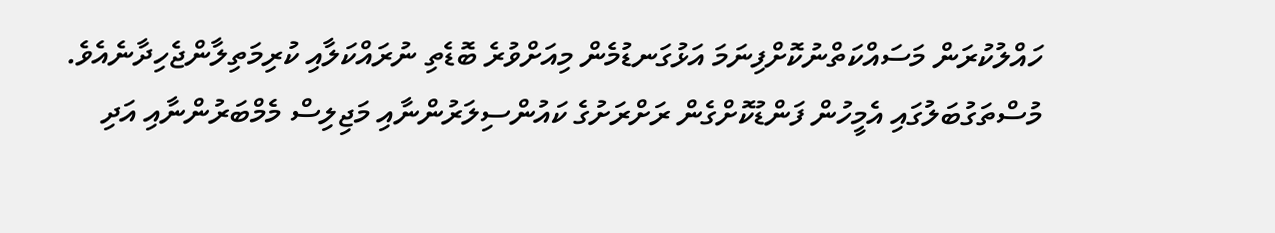ހައްލުކުރަން މަސައްކަތްނުކޮށްފިނަމަ އަޅުގަނޑުމެން މިއަށްވުރެ ބޮޑެތި ނުރައްކަލާއި ކުރިމަތިލާންޖެހިދާނެއެވެ. މުސްތަގުބަލުގައި އެމީހުން ފަންޑުކޮށްގެން ރަށްރަށުގެ ކައުންސިލަރުންނާއި މަޖިލިސް މެމްބަރުންނާއި އަދި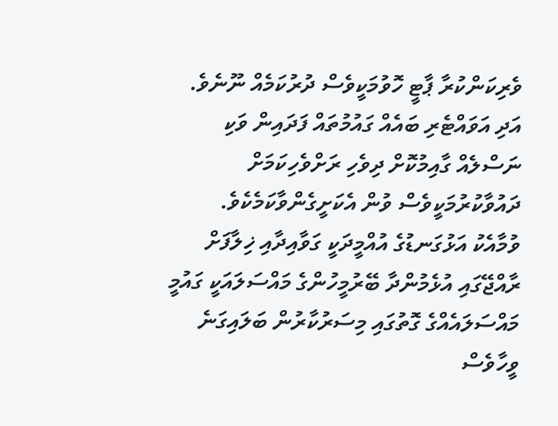ވެރިކަންކުރާ ޕާޓީ ހޮވުމަކީވެސް ދުރުކަމެއް ނޫނެވެ. އަދި އަވައްޓެރި ބައެއް ގައުމުތައް ފަދައިން ވަކި ނަސްލެއް ގާއިމުކޮށް ދިވެހި ރަށްވެހިކަމަށް ދައުވާކުރުމަކީވެސް ވުން އެކަށީގެންވާކަމެކެވެ. ވުމާއެކު އަޅުގަނޑުގެ އުއްމީދަކީ ގަވާއިދާއި ޚިލާފަށް ރާއްޖޭގައި އުޅެމުންދާ ބޭރުމީހުންގެ މައްސަލައަކީ ގައުމީ މައްސަލައެއްގެ ގޮތުގައި މިސަރުކާރުން ބަލައިގަނެ ވީހާވެސް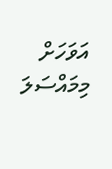އަވަހަށް މިމައްސަލަ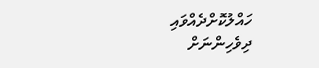ހައްލުކޮށްދެއްވައި ދިވެހިންނަށް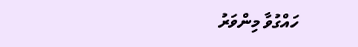ހައްގުވާ މިންވަރު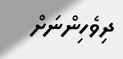ދިވެހިންނަށް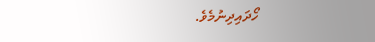ހޯދައިދިނުމެވެ.